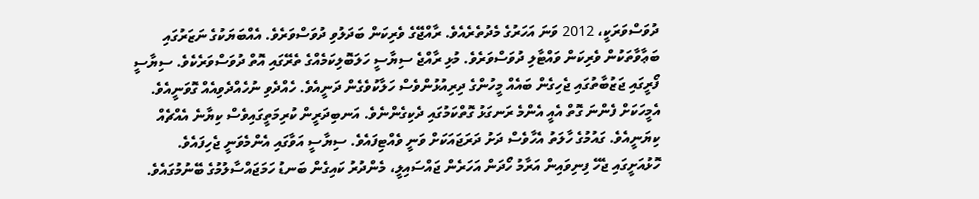ދުވަސްވަރަކީ، 2012 ވަނަ އަހަރުގެ މެދުތެރެއެވެ. ރާއްޖޭގެ ވެރިކަން ބަދަލުވި ދުވަސްވަރެވެ. އެއްބަޔަކުގެ ނަޒަރުގައި ބަޢާވާތަކުން ވެރިކަން ވައްޓާލި ދުވަސްވަރެވެ. މުޅި ރާއްޖެ ސިޔާސީ ހަލަބޮލިކަމެއްގެ ތެރޭގައި އޮތް ދުވަސްވަރެކެވެ. ސިޔާސީ ފޯރީގައި ޖަޒުބާތުގައި ޖެހިގެން ބައެއް މީހުންގެ ދިރިއުޅުންވެސް ހަލާކުވެގެން ދަނީއެވެ. ހެއްދެވި ނުހެއްދެވިއެއް ގޮވަނީއެވެ. އެމީހަކަށް ފެންނަ ގޮތް އެއީ އެންމެ ރަނގަޅު ގޮތްކަމުގައި ދެކިގެންނެވެ. އަނބިދަރީން ކުރިމަތީގައިވެސް ކިޔާނެ އެއްޗެއް ކިޔަނީއެވެ. ގައުމުގެ ހާލަތު އެހާވެސް ދަށު ދަރަޖައަކަށް ވަނީ ވެއްޓިފައެވެ. ސިޔާސީ އަވާގައި އެންމެވަނީ ޖެހިފައެވެ.
ހޮޅުއަށީގައި ޖެހޭ ފިނިވައިން އަރާމު ހޯދަން އަހަރެން ޖައްސައިލީ، މެންދުރު ކައިގެން ބަނޑު ހަމަޖައްސާލުމުގެ ބޭނުމުގައެވެ.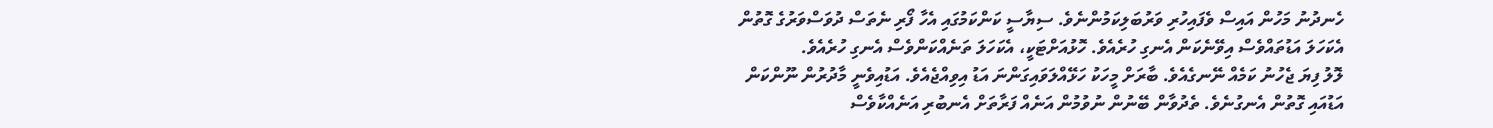ހެނދުނު މަހުން އައިސް ވެފައިހުރި ވަރުބަލިކަމުންނެވެ. ސިޔާސީ ކަންކަމުގައި އެހާ ފޯރި ނެތަސް ދުވަސްވަރުގެ ގޮތުން އެކަހަލަ އަޑުތައްވެސް އިވޭނެކަން އެނގި ހުރެއެވެ. ހޮޅުއަށްޓަކީ، އެކަހަލަ ތަނެއްކަންވެސް އެނގި ހުރެއެވެ.
ލޮލު ފިޔަ ޖެހުނު ކަމެއް ނޭނގެއެވެ. ބާރަށް މީހަކު ހަޅޭއްލަވައިގަންނަ އަޑު އިވިއްޖެއެވެ. އަޑުއިވެނީ މާދުރުން ނޫންކަން އަޑުއައި ގޮތުން އެނގުނެވެ. ތެދުވާން ބޭނުން ނުވުމުން އަނެއް ފަރާތަށް އެނބުރި އަނެއްކާވެސް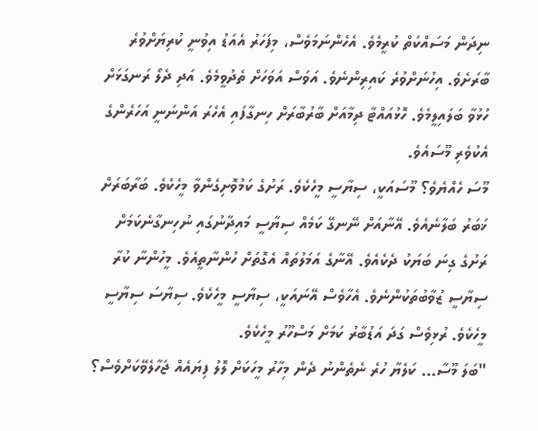ނިދަން މަސައްކަތް ކުރީމެވެ. އެހެންނަމަވެސް، މިފަހަރު އެއަޑު އިވުނީ ކުރިޔަށްވުރެ ބާރަށެވެ. އިހުނަށްވުރެ ކައިރިންނެވެ. އަވަސް އަވަހަށް ތެދުވީމެވެ. އަދި ދެލޯ ރަނގަޅަށް ހުޅުވާ ބަލައިލީމެވެ. ހޮޅުއައްޓާ ދިމާއަށް ބާރުބާރަށް ހިނގާފައި އެހެރަ އަންނަނީ އަހަރެންގެ އެކުވެރި މޫސައެވެ.
މޫސަ ހެއްޔެވެ؟ މޫސައަކީ، ސިޔާސީ މީހެކެވެ. ރަށުގެ ކަމުވޮށިގެންވާ މީހެކެވެ. ބަރާބަރަށް ޚަބަރު ބަލާނެއެވެ. އޭނާއަށް ނޭނގޭ ކަމެއް ސިޔާސީ މައިދާނުގައި ނުހިނގާނެކަމަށް ރަށުގެ ގިނަ ބަޔަކު ދެކެއެވެ. އޭނާގެ އަމަލުތައް އެގޮތަށް ހުންނާތީއެވެ. މީހުންނާ ކުރާ ސިޔާސީ ޒުވާބުތަކުންނެވެ. އެހާވެސް އޭނައަކީ، ސިޔާސީ މީހެކެވެ. ސިޔާސަ ސިޔާސީ މީހެކެވެ. ރުޅިވެސް ގަދަ އަޑުބާރު ކަމަށް މަސްހޫރު މީހެކެވެ.
"ބަލަ މޫސާ... ކަލެޔާ ހުރެ ނެތެންނު ދެން މިހާރު މީހަކަށް ލޮލު ފިޔައެއް ޖަހާލެވޭކަށްވެސް؟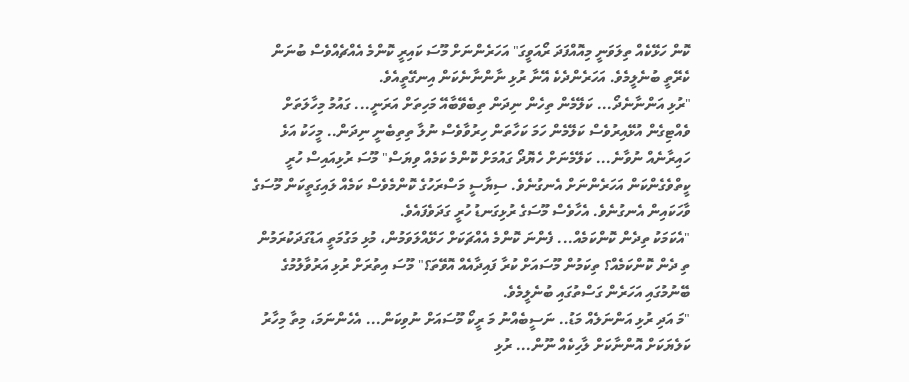ކޮން ހަޅޭކެއް ތިލަވަނީ މިއޮއްފަދަ ރޯއަވީގަ" އަހަރެންނަށް މޫސަ ކައިރީ ކޮންމެ އެއްޗެއްވެސް ބުނަން ކެރޭތީ ބުނެލީމެވެ. އަހަރެންދެކެ އޭނާ ރުޅި ނާންނާނެކަން އިނގޭތީއެވެ.
"ރުޅި އަންނާނެދޯ... ކަލޭމެން ތިހެން ނިދަން ތިބެވޭބާއޭ މަހިތަށް އަރަނީ... ގައުމު މިހާލަތަށް ވެއްޓިގެން އުޅޭއިރުވެސް ކަލޭމެން ހަމަ ކަހާތަން ހިރުވާވެސް ނުލާ ތިތިބެނީ ނިދަން.. މީހަކު އަޅެ ހައިރާނެއް ނުވާނެ... ކަލޭމެނަށް ހެޔޮދޯ ގައުމަށް ކޮންމެ ކަމެއް ވިޔަސް" މޫސަ ރުޅިއައިސް ހުރީ ކީތްވެގެންކަން އަހަރެންނަށް އެނގުނެވެ. ސިޔާސީ މަސްރަހުގެ ކޮންމެވެސް ކަމެއް ލައިގަތީކަން މޫސަގެ ވާހަކައިން އެނގުނެވެ. އެހާވެސް މޫސަގެ ރުޅިގަނޑު ހުރީ ގަދަވެފައެވެ.
"އެކަމަކު ތިދެން ކޮންކަމެއް... ފެންނަ ކޮންމެ އެއްޗަކަށް ހަޅޭއްލަވަމުން، މުޅި މަގުމަތީ އަޑުގަދަކުރަމުން ތި ދެން ކޮންކަމެއް؟ ތިކަމުން މޫސައަށް ކުރާ ފައިދާއެއް އޮވޭތަ؟" މޫސަ އިތުރަށް ރުޅި އަރުވާލުމުގެ ބޭނުމުގައި އަހަރެން ގަސްތުގައި ބުނެލީމެވެ.
"މަ އަދި ރުޅި އަންނަލެއް މަޑު.. ނަސީބެއްނު މަ ރީކޯ މޫސައަށް ނުވިކަން... އެހެންނަމަ، މިތާ މިހާރު ކަލެޔަކަށް އޮންނާކަށް ލާހިކެއް ނޫން... ރުޅި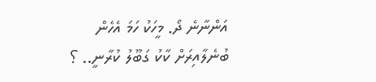އަންނާނެ ދޯ. މީހަކު ހަމަ އެހެން ބުނެލާއިރަށް ކާކު ގަބޫލު ކުރާނީ.. ؟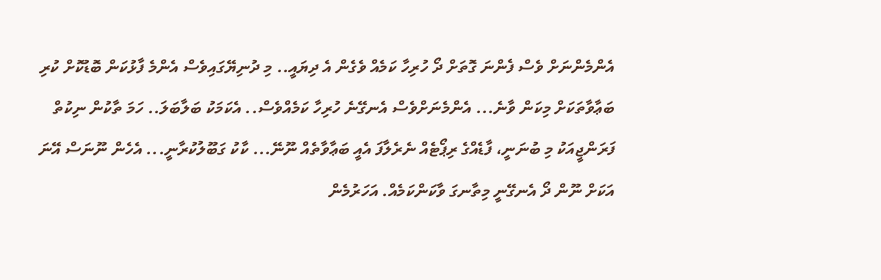އެންމެންނަށް ވެސް ފެންނަ ގޮތަށް ދޯ ހުރިހާ ކަމެއް ވެގެން އެ ދިޔައީ.. މި ދުނިޔޭގައިވެސް އެންމެ ފާޅުކަން ބޮޑުކޮށް ކުރި ބަޢާވާތަކަށް މިކަން ވާނެ... އެންމެނަށްވެސް އެނގޭނެ ހުރިހާ ކަމެއްވެސް.. އެކަމަކު ބަލާބަލަ.. ހަމަ ތާކުން ނިކުތް ފަރަންޖީއަކު މި ބުނަނީ، ފާޑެއްގެ ރިޕޯޓެއް ނެރެލާފަ އެއީ ބަޢާވާތެއް ނޫނޭ... ކާކު ގަބޫލުކުރާނީ... އެހެން ނޫނަސް އޭނަ އަކަށް ނޫން ދޯ އެނގޭނީ މިތާނގަ ވާކަންކަމެއް. އަހަރުމެން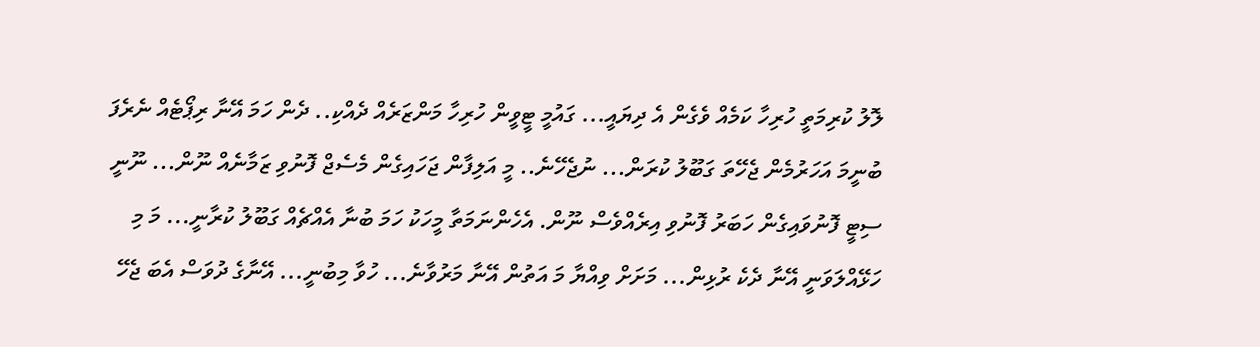ލޮލު ކުރިމަތީ ހުރިހާ ކަމެއް ވެގެން އެ ދިޔައީ... ގައުމީ ޓީވީން ހުރިހާ މަންޒަރެއް ދެއްކި.. ދެން ހަމަ އޭނާ ރިޕޯޓެއް ނެރެފަ ބުނީމަ އަހަރުމެން ޖެހޭތަ ގަބޫލު ކުރަން... ނުޖެހޭނެ.. މީ އަލިފާން ޖަހައިގެން މެސެޖް ފޮނުވި ޒަމާނެއް ނޫން... ނޫނީ ސިޓީ ފޮނުވައިގެން ހަބަރު ފޮނުވި އިރެއްވެސް ނޫން. އެހެންނަމަތާ މީހަކު ހަމަ ބުނާ އެއްޗެއް ގަބޫލު ކުރާނީ... މަ މި ހަޅޭއްލަވަނީ އޭނާ ދެކެ ރުޅިން... މަށަށް ވިއްޔާ މަ އަތުން އޭނާ މަރުވާނެ... ހުވާ މިބުނީ... އޭނާގެ ދުވަސް އެބަ ޖެހޭ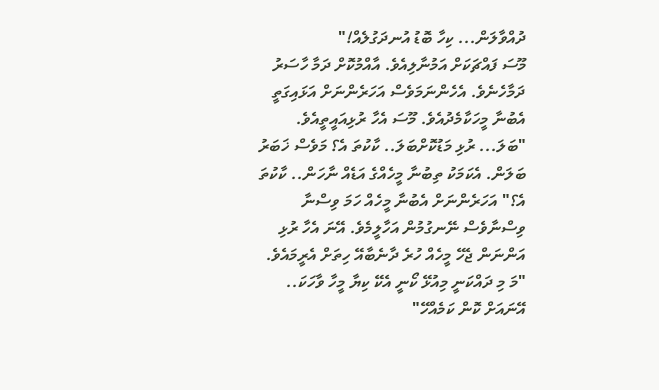ދުއްވާލަން... ކިހާ ބޮޑު އުނދަގުލެއް!"
މޫސަ ފައްޗަކަށް އަމުނާލިއެވެ. އާއްމުކޮށް ދަމާ ހާސަރު ދަމާހެނެވެ. އެހެންނަމަވެސް އަހަރެންނަށް އަޅައިގަތީ އެބުނާ މީހަކާމެދުއެވެ. މޫސަ އެހާ ރުޅިއައީތީއެވެ.
"ބަލަ... ރުޅި މަޑުކޮށްބަލަ.. ކާކުތަ އެ؟ މަވެސް ޚަބަރު ބަލަން. އެކަމަކު ތިބުނާ މީހެއްގެ އަޑެއް ނާހަން.. ކާކުތަ އެ؟" އަހަރެންނަށް އެބުނާ މީހެއް ހަމަ ވިސްނާ ވިސްނާވެސް ނޭނގުމުން އަހާލީމެވެ. އޭނަ އެހާ ރުޅި އަންނަން ޖެހޭ މީހެއް ހުރެ ދާނެބާއޭ ހިތަށް އެރީމައެވެ.
"މަ މި ދައްކަނީ މިއުޅޭ ކޯނީ އެކޭ ކިޔާ މީހާ ވާހަކަ.. އޭނައަށް ކޮން ކަމެއްހޭ"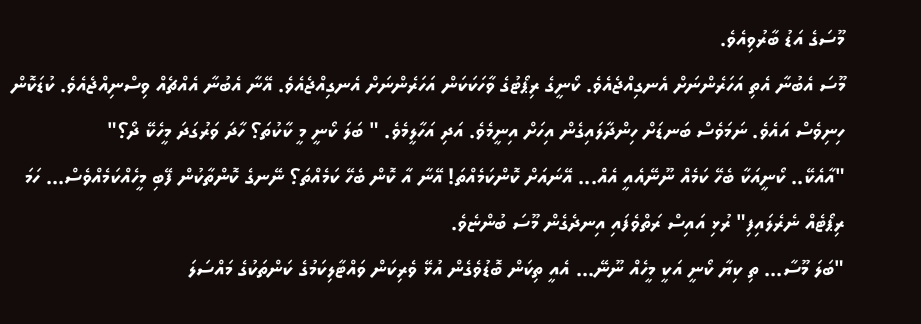މޫސަގެ އަޑު ބާރުވިއެވެ.
މޫސަ އެބުނާ އެތި އަހަރެންނަށް އެނގިއްޖެއެވެ. ކޯނީގެ ރިޕޯޓުގެ ވާހަކަކަން އަހަރެންނަށް އެނގިއްޖެއެވެ. އޭނާ އެބުނާ އެއްޗެއް ވިސްނިއްޖެއެވެ. ކުޑަކޮން ހިނިވެސް އައެވެ. ނަމަވެސް ބަނޑަށް ހިންދާލައިގެން އިހަށް އިނީމެވެ. އަދި އަހާލީމެވެ. " ބަލަ ކޯނީ މީ ކާކުތަ؟ ހާދަ ވަރުގަދަ މީހެކޭ ދޯ؟"
"އާއެކޭ.. ކޯނީއަކާ ބެހޭ ކަމެއް ނޫނޭއެއީ އެއް... އޭނައަށް ކޮންކަމެއްތަ! އޭނާ އާ ކޮން ބެހޭ ކަމެއްތަ؟ ނޭނގެ ކޮންތާކުން ފޭބި މީހެއްކަމެއްވެސް... ހަމަ ރިޕޯޓެއް ނެރެލައިފި" ރުޅި އައިސް ރަތްވެފައި އިނދެގެން މޫސަ ބުންޏެވެ.
"ބަލަ މޫސާ... ތި ކިޔާ ކޯނީ އަކީ މީހެއް ނޫނޭ... އެއީ ތިކަން ބޮޑުވެގެން އުޅޭ ވެރިކަން ވައްޓާލިކަމުގެ ކަންތަކުގެ މައްސަލަ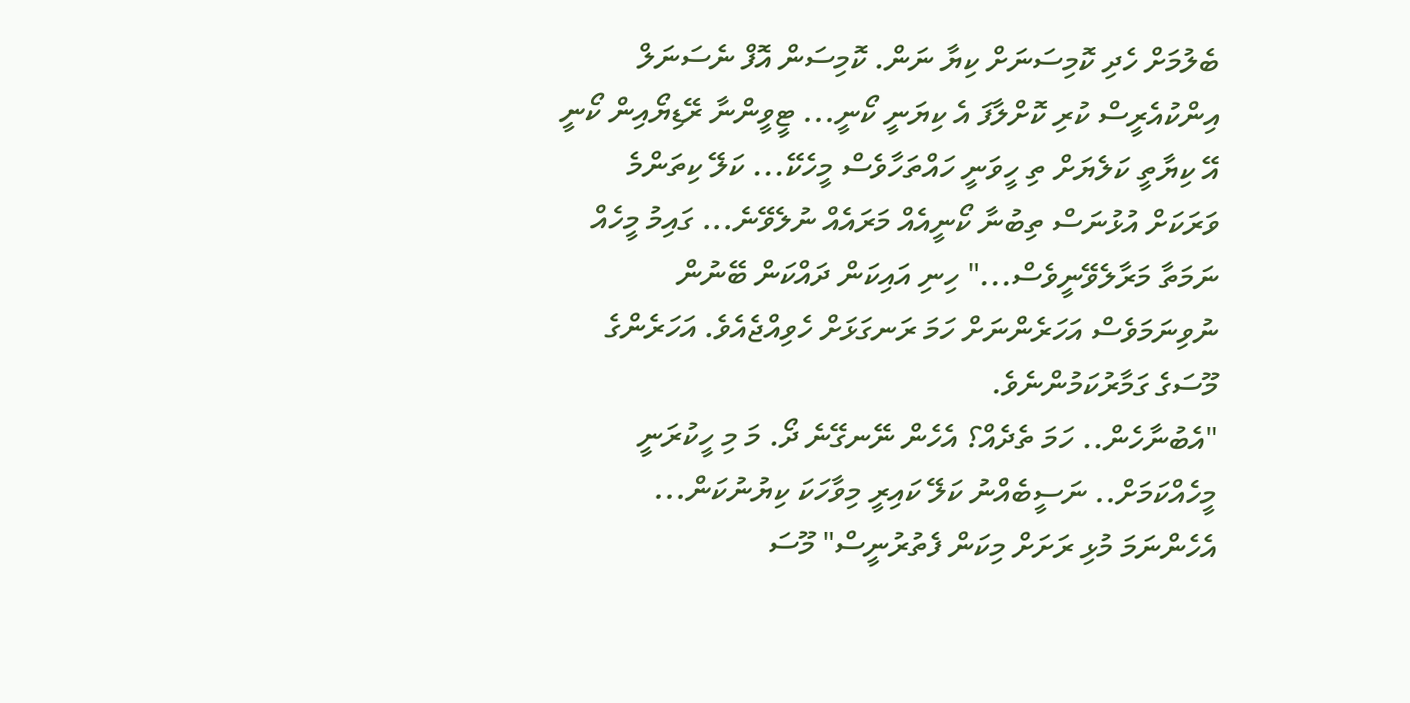ބެލުމަށް ހެދި ކޮމިސަނަށް ކިޔާ ނަން. ކޮމިސަން އޮފް ނެސަނަލް އިންކުއެރީސް ކުރި ކޮށްލާފަ އެ ކިޔަނީ ކޯނީ... ޓީވީންނާ ރޭޑިޔޯއިން ކޯނީ އޭ ކިޔާތީ ކަލެޔަށް ތި ހީވަނީ ހައްތަހާވެސް މީހެކޭ... ކަލޭ ކިތަންމެ ވަރަކަށް އުޅުނަސް ތިބުނާ ކޯނީއެއް މަރައެއް ނުލެވޭނެ... ގައިމު މީހެއް ނަމަތާ މަރާލެވޭނީވެސް..." ހިނި އައިކަން ދައްކަން ބޭނުން ނުވިނަމަވެސް އަހަރެންނަށް ހަމަ ރަނގަޅަށް ހެވިއްޖެއެވެ. އަހަރެންގެ މޫސަގެ ގަމާރުކަމުންނެވެ.
"އެބުނާހެން.. ހަމަ ތެދެއް؟ އެހެން ނޭނގޭނެ ދޯ. މަ މި ހީކުރަނީ މީހެއްކަމަށް.. ނަސީބެއްނު ކަލޭ ކައިރީ މިވާހަކަ ކިޔުނުކަން... އެހެންނަމަ މުޅި ރަށަށް މިކަން ފެތުރުނީސް" މޫސަ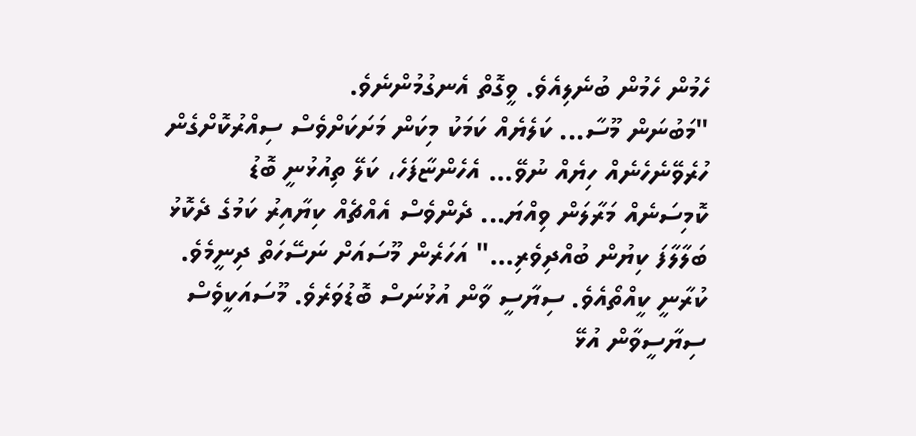ހެމުން ހެމުން ބުނެލިއެވެ. ވީގޮތް އެނގުމުންނެވެ.
"މަބުނަން މޫސާ... ކަލެޔެއް ކަމަކު މިކަން މަށަކަށްވެސް ސިއްރުކޮށްގެން ހުރެވޭނެހެނެއް ހިޔެއް ނުވޭ... އެހެންޏާފަހެ، ކަލޭ ތިއުޅުނީ ބޮޑު ކޮމިސަނެއް މަރާލަން ވިއްޔަ... ދެންވެސް އެއްޗެއް ކިޔާއިރު ކަމުގެ ދެކޮޅު ބަލާލާފަ ކިޔުން ބުއްދިވެރި..." އަހަރެން މޫސައަށް ނަސޭހަތް ދިނީމެވެ.
ކުރާނީ ކީއްތޯއެވެ. ސިޔާސީ ވާން އުޅުނަސް ބޮޑުވަރެވެ. މޫސައަކީވެސް ސިޔާސީވާން އުޅޭ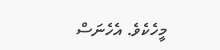މީހެކެވެ. އެހެނަސް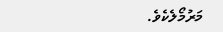މަރުމޯލެކެވެ.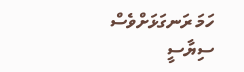ހަމަ ރަނގަޅަށްވެސް ސިޔާސީ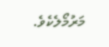މަރުމޯލެކެވެ.